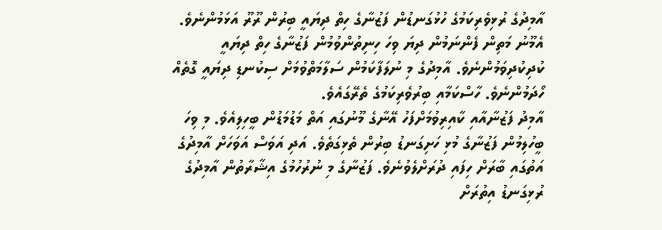އާމިދުގެ ރުޅިވެރިކަމުގެ ހުޅުގަނޑުން ފަޒުނާގެ ހިތް ދިޔައީ ބިރުން ރޫރޫ އަޅަމުންނެވެ. އެމޫނު މަތިން ފެންނަމުން ދިޔަ ވިހަ ހިނިތުންވުމުން ފަޒުނާގެ ހިތް ދިޔައީ ކުދިކުދިވަމުންނެވެ. އާމިދުގެ މި ނުލަފާކަމުން ސަލާމަތްވުމަށް ސިކުނޑި ދިޔައީ ގޮތެއް ހޯދަމުންނެވެ. ހާސްކަމާއި ބިރުވެރިކަމުގެ ތެރޭގައެވެ.
އާމިދު ފަޒުނާއާއި ކާއިރިވުމަށްފަހު އޭނާގެ މޫނުގައި އަތް މަޑުމަޑުން ބީހިލިއެވެ. މި ވިހަ ބީހުލިމުން ފަޒުނާގެ މުޅި ހަށިގަނޑު ބިރުން ތެޅިގަތެވެ. އަދި އަވަސް އަވަހަށް އާމިދުގެ އަތުގައި ބާރަށް ހިފައި ދުރަށްލެވުނެވެ. ފަޒުނާގެ މި ނުރުހުމުގެ އިޝާރާތުން އާމިދުގެ ރުޅިގަނޑު އިތުރަށް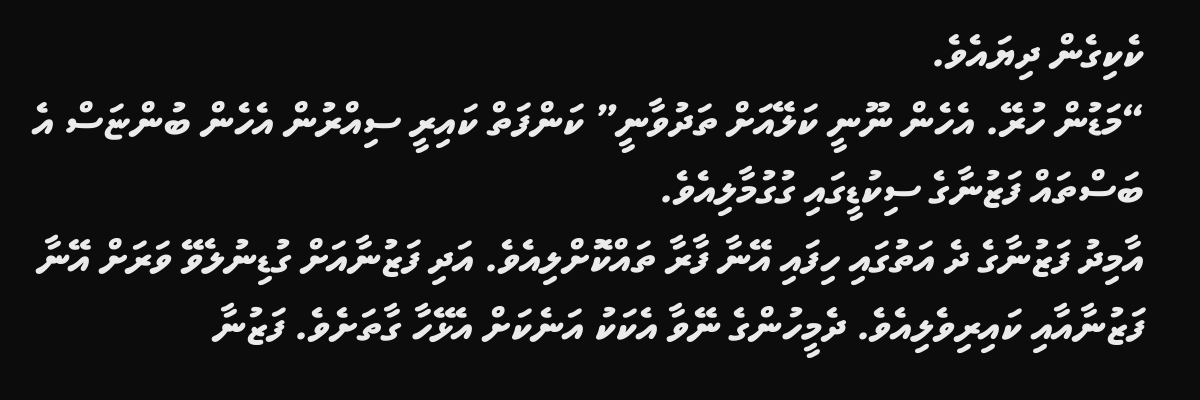ކެކިގެން ދިޔައެވެ.
“މަޑުން ހުރޭ. އެހެން ނޫނީ ކަލޭއަށް ތަދުވާނީ” ކަންފަތް ކައިރީ ސިއްރުން އެހެން ބުންޏަސް އެ ބަސްތައް ފަޒުނާގެ ސިކުޑީގައި ގުގުމާލިއެވެ.
އާމިދު ފަޒުނާގެ ދެ އަތުގައި ހިފައި އޭނާ ފާރާ ތައްކޮށްލިއެވެ. އަދި ފަޒުނާއަށް ގުޑިނުލެވޭ ވަރަށް އޭނާ ފަޒުނާއާއި ކައިރިވެލިއެވެ. ދެމީހުންގެ ނޭވާ އެކަކު އަނެކަށް އެޅޭހާ ގާތަށެވެ. ފަޒުނާ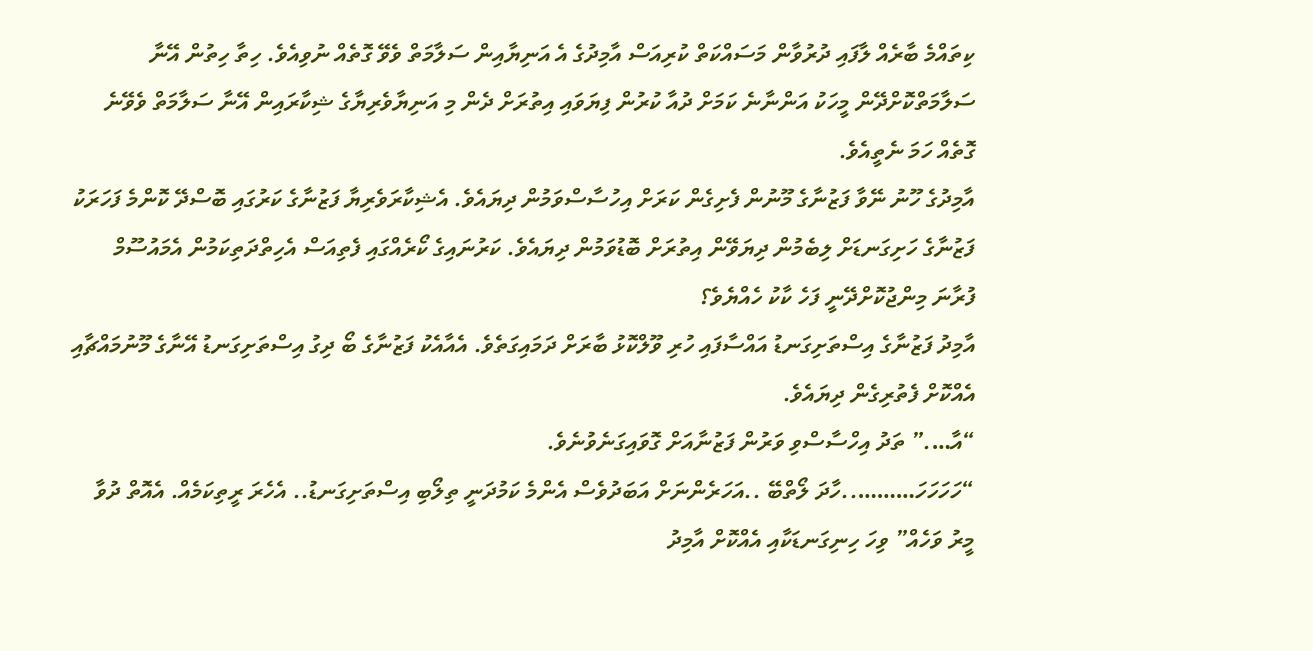ކިތައްމެ ބާރެއް ލާފައި ދުރުވާން މަސައްކަތް ކުރިއަސް އާމިދުގެ އެ އަނިޔާއިން ސަލާމަތް ވެވޭ ގޮތެއް ނުވިއެވެ. ހިތާ ހިތުން އޭނާ ސަލާމަތްކޮށްދޭން މީހަކު އަންނާނެ ކަމަށް ދުއާ ކުރުން ފިޔަވައި އިތުރަށް ދެން މި އަނިޔާވެރިޔާގެ ޝިކާރައިން އޭނާ ސަލާމަތް ވެވޭނެ ގޮތެއް ހަމަ ނެތީއެވެ.
އާމިދުގެ ހޫނު ނޭވާ ފަޒުނާގެ މޫނުން ފެށިގެން ކަރަށް އިހުސާސްވަމުން ދިޔައެވެ. އެޝިކާރަވެރިޔާ ފަޒުނާގެ ކަރުގައި ބޮސްދޭ ކޮންމެ ފަހަރަކު ފަޒުނާގެ ހަށިގަނޑަށް ލިބެމުން ދިޔަވޭން އިތުރަށް ބޮޑުވަމުން ދިޔައެވެ. ކަރުނައިގެ ކޯރެއްގައި ފެތިއަސް އެހިތްދަތިކަމުން އެމައުސޫމް ފުރާނަ މިންޖުކޮށްދޭނީ ފަހެ ކާކު ހެއްޔެވެ؟
އާމިދު ފަޒުނާގެ އިސްތަށިގަނޑު އައްސާފައި ހުރި ވޫލްކޮޅު ބާރަށް ދަމައިގަތެވެ. އެއާއެކު ފަޒުނާގެ ބޯ ދިގު އިސްތަށިގަނޑު އޭނާގެ މޫނުމައްޗާއި އެއްކޮށް ފެތުރިގެން ދިޔައެވެ.
“އާ….” ތަދު އިހްސާސްވި ވަރުން ފަޒުނާއަށް ގޮވައިގަނެވުނެވެ.
“ހަހަހަހަ………..ހާދަ ލޯތްބޭ ..އަހަރެންނަށް އަބަދުވެސް އެންމެ ކަމުދަނީ ތިލޯބި އިސްތަށިގަނޑު.. އެހެރަ ރީތިކަމެއް. އެއޮތް ދުވާ މީރު ވަހެއް” ވިހަ ހިނިގަނޑަކާއި އެއްކޮށް އާމިދު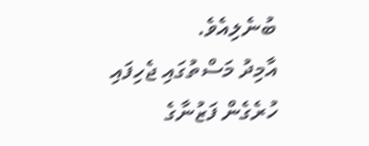ބުނެލިއެވެ.
އާމިދު މަސްތުގައި ޖެހިފައި ހުރެގެން ފަޒުނާގެ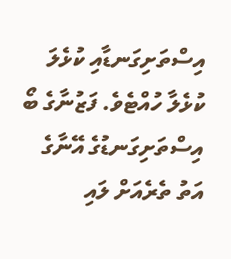އިސްތަށިގަނޑާއި ކުޅެލަ ކުޅެލާ ހުއްޓެވެ. ފަޒުނާގެ ބޯ އިސްތަށިގަނޑުގެ އޭނާގެ އަތު ތެރެއަށް ލައި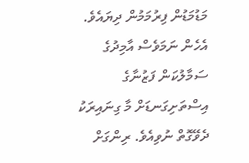މަޑުމަޑުން ފިރުމަމުން ދިޔައެވެ. އެހެން ނަމަވެސް އާމިދުގެ ސަމާލުކަން ފަޒުނާގެ އިސްތަށިގަނޑަށް މާ ގިނައިރަކު ދެވޭގޮތް ނުވިއެވެ. ރިންގަށް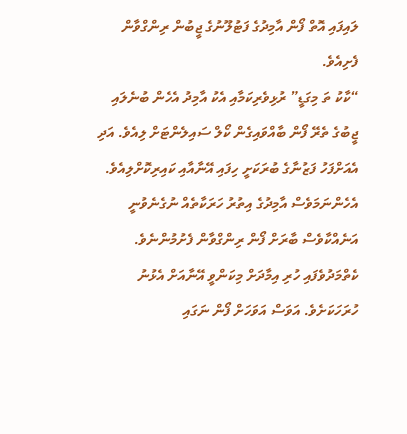ލައިފައި އޮތް ފޯން އާމިދުގެ ފަޓުލޫނުގެ ޖީބުން ރިންގްވާން ފެށިއެވެ.
“ކާކު ތަ މިގަޑީ” ރުޅިވެރިކަމާއި އެކު އާމިދު އެހެން ބުނެލައި ޖީބުގެ ތެރޭ ފޯން ބާއްވައިގެން ކޯލް ސައިލެންޓަށް ލިއެވެ. އަދި އެއަށްފަހު ފަޒުނާގެ ބުރަކަށީ ހިފައި އޭނާއާއި ކައިރިކޮށްލިއެވެ. އެހެންނަމަވެސް އާމިދުގެ އިތުރު ހަރަކާތެއް ނުގެނެވުނީ އަނެއްކާވެސް ބާރަށް ފޯން ރިންގްވާން ފެށުމުންނެވެ. ކެތްމަދުވެފައި ހުރި އިމާދަށް މިކަންވީ އޭނާއަށް އެޅުނު ހުރަހަކަށެވެ. އަވަސް އަވަހަށް ފޯން ނަގައި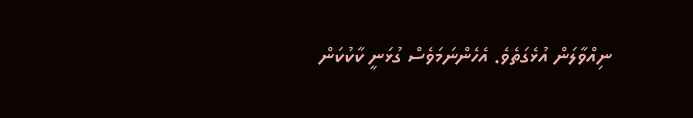ނިއްވާލަން އުޅެގަތެވެ. އެހެންނަމަވެސް ގުޅަނީ ކާކުކަން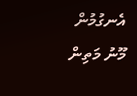އެނގުމުން މޫނު މަތިން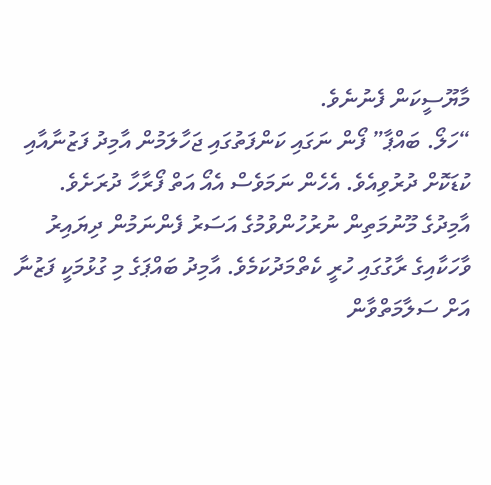މާޔޫސީކަން ފެނުނެވެ.
“ހަލޯ. ބައްޕާ” ފޯން ނަގައި ކަންފަތުގައި ޖަހާލަމުން އާމިދު ފަޒުނާއާއި ކުޑަކޮށް ދުރުވިއެވެ. އެހެން ނަމަވެސް އެއޯ އަތް ފޯރާހާ ދުރަށެވެ.
އާމިދުގެ މޫނުމަތިން ނުރުހުންވުމުގެ އަސަރު ފެންނަމުން ދިޔައިރު ވާހަކާއިގެ ރާގުގައި ހުރީ ކެތްމަދުކަމެވެ. އާމިދު ބައްޕަގެ މި ގުޅުމަކީ ފަޒުނާ އަށް ސަލާމަތްވާން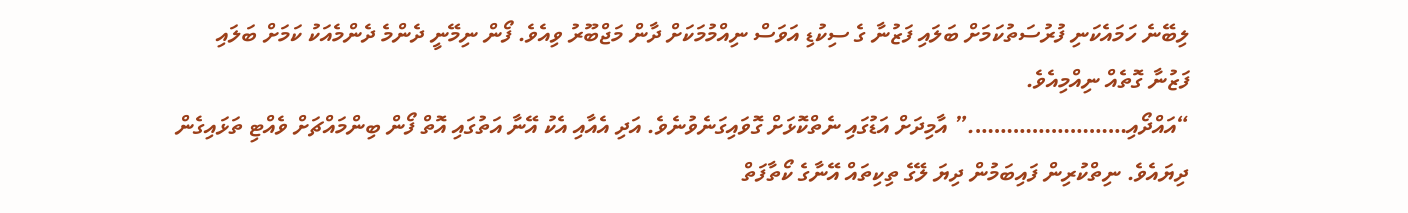ލިބޭނެ ހަމައެކަނި ފުރުސަތުކަމަށް ބަލައި ފަޒުނާ ގެ ސިކުޑި އަވަސް ނިއްމުމަކަށް ދާން މަޖްބޫރު ވިއެވެ. ފޯން ނިމޭނީ ދެންމެ ދެންމެއަކު ކަމަށް ބަލައި ފަޒުނާ ގޮތެއް ނިއްމިއެވެ.
“އައްދޯއި…………………….” އާމިދަށް އަޑުގައި ނެތްކޮޅަށް ގޮވައިގަނެވުނެވެ. އަދި އެއާއި އެކު އޭނާ އަތުގައި އޮތް ފޯން ބިންމައްޗަށް ވެއްޓި ތަޅައިގެން ދިޔައެވެ. ނިތްކުރިން ފައިބަމުން ދިޔަ ލޭގެ ތިކިތައް އޭނާގެ ކޯތާފަތް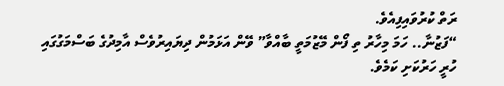ރަތް ކުރުވައިފިއެވެ.
“ފަޒުނާ.. ހަމަ މިހާރު ތި ފޯން މޭޒުމަތީ ބާއްވާ” ވޭން އަޅަމުން ދިޔައިރުވެސް އާމިދުގެ ބަސްމަގުގައި ހުރީ ހަރުކަށި ކަމެވެ.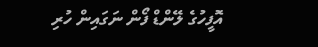އޮފީހުގެ ލޭންޑް ފޯން ނަގައިން ހުރި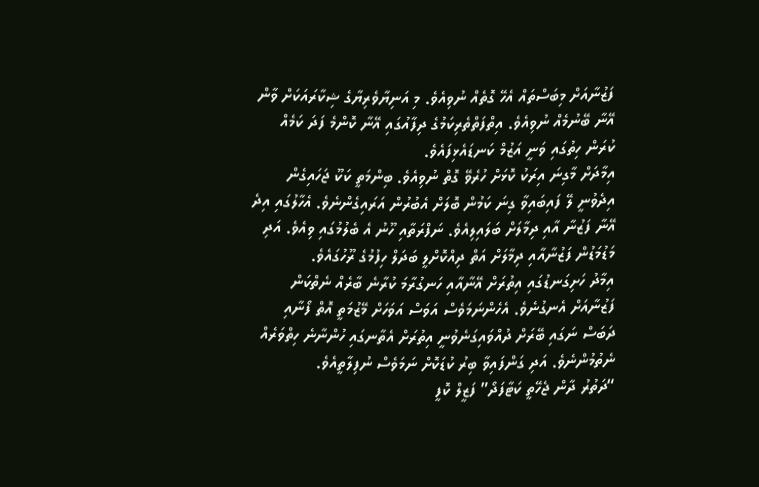ފަޒުނާއަށް މިބަސްތައް އެހޭ ގޮތެއް ނުވިއެވެ. މި އަނިޔާވެރިޔާގެ ޝިކާރައަކަށް ވާން އޭނާ ބޭނުމެއް ނުވިއެވެ. އިތްފަތްތެރިކަމުގެ ދިފާއުގައި އޭނާ ކޮންމެ ފަދަ ކަމެއް ކުރަން ހިތުގައި ވަނީ އަޒުމް ކަނޑައެޅިފައެވެ.
އިމާދަށް މާގިނަ އިރަކު ކޮޅަށް ހުރެވޭ ގޮތް ނުވިއެވެ. ބިންމަތީ ކަކޫ ޖަހައިގެން އިދެވުނީ ލޭ ފައިބައިވާ ގިނަ ކަމުން ބޮލަށް އެބުރުން އަރައިގެންނެވެ. އެހާލުގައި އިދެ އޭނާ ފަޒުނާ އާއި ދިމާލަށް ބަލައިލިއެވެ. ނަފްރަތާއި ހޫނު އެ ބެލުމުގައި ވިއެވެ. އަދި މަޑުމަޑުން ފަޒުނާއާއި ދިމާލަށް އަތް ދިއްކޮށްލީ ބަދަލް ހިފުމުގެ ރޫހުގައެވެ.
އިމާދު ހަށިގަނޑުގައި އިތުރަށް އޭނާއާއި ހަނގުރާމަ ކުރާނެ ބާރެއް ނެތްކަން ފަޒުނާއަށް އެނގުނެވެ. އެހެންނަމަވެސް އަވަސް އަވަހަށް މޭޒުމަތީ އޮތް ފޯނާއި ދަބަސް ނަގައި ބޭރަށް ދުއްވައިގަނެވުނީ އިތުރަށް އެތާނގައި ހުންނާނެ ހިތްވަރެއް ނެތުމުންނެވެ. އަދި ގަންފައިވާ ބިރު ކުޑަކޮށް ނަމަވެސް ނުފިލާތީއެވެ.
“ދަތުރު ދާން ޖެހޭތީ ކަޓާފަދޯ” ފަޒީލް ކޮފީ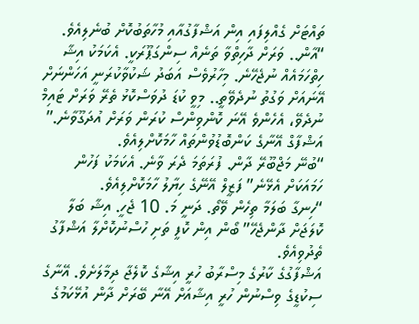ތައްޓަށް ގެއްލިފައި އިން އަޝްފާގުއާއި މުހާތަބުކޮށް ބުނެލިއެވެ.
“އާން.. ވަރަށް ދާހިތްވާ ތަނެއް ސިންގަޕޫރަކީ. އެކަމަކު އިޝާ ހިތްހަމައެއް ނުޖެހޭނެ. މިހާރުވެސް އަބަދު ޝަކުވާކުރަނީ އަހަންނަށް އޭނައަށް ވަގުތު ނުދެވޭތީ.. މިވީ ކުޑަ ދުވަސްކޮޅު ތެރޭ ވަރަށް ޓައިމް ނުދެވޭ، އެހެންވެ އޭނަ ކޮންވިންސް ކުރަން ވަރަށް އުދަގޫވާނެ.” އަޝްފާގް އޭނާގެ ކަންބޮޑުވުންތައް ހާމަކޮށްލިއެވެ.
“ބުނޭ މަޖްބޫރޭ ދާން. ފުރަތަމަ ދެރަ ވާނެ. އެކަމަކު ފަހުން ހަމައަކަށް އެޅޭނެ” ފަޒީލް އޭނޭގެ ހިޔާލު ހާމަކޮށްލިއެވެ.
“ހިނގާ ބަލަމާ ތިހެން ވޭތޯ. ދަނީ މަ. 10 ޖެހީ. އިޝާ ބަލާ ކޮލަޖަށް ދާންޖެހޭ” ބޯން އިން ކޮފީ ތަށި ހުސްނުކޮށްލާ އަޝްފާގު ތެދުވިއެވެ.
އަޝްފާގުގެ ކާރުގެ މިސްރާބު ހުރީ އިޝާގެ ކޮލެޖާ ދިމާލަށެވެ. އޭނާގެ ސިކުޑީގެ ވިސްނުން ހުރީ އިޝާއަށް އޭނާ ބޭރަށް ދާން އުޅޭކަމުގެ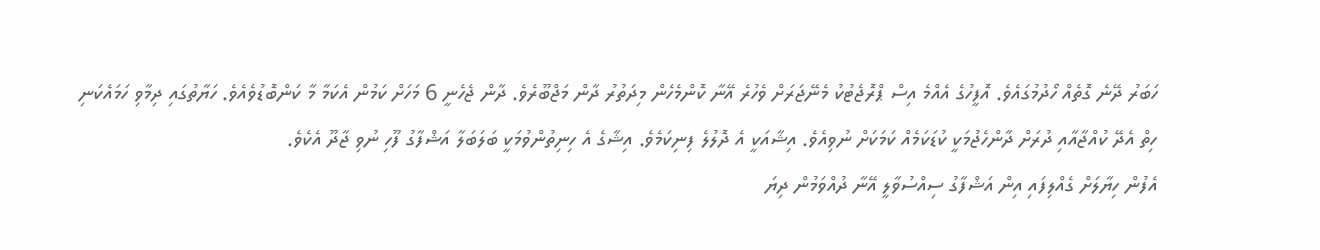ހަބަރު ދޭނެ ގޮތެއް ހޯދުމުގައެވެ. އޮފީހުގެ އެއްމެ އިސް ޕްރޮޖެޓުކު މެނޭޖަރަށް ވެހުރެ އޭނާ ކޮންމެހެން މިދަތުރު ދާން މަޖްބޫރެވެ. ދާން ޖެހެނީ 6 މަހަށް ކަމުން އެކަމާ މާ ކަންބޮޑުވެއެވެ. ހަޔާތުގައި ދިމާވި ހަމައެކަނި ހިތް އެދޭ ކުއްޖާއާއި ދުރަށް ދާންހެޖުމަކީ ކުޑަކަމެއް ކަމަކަށް ނުވިއެވެ. އިޝާއަކީ އެ ދޮލުލެ ފިނިކަމެވެ. އިޝާގެ އެ ހިނިތުންވުމަކީ ބަލަބަލާ އަޝްފާގު ފޫހި ނުވި ޖާދޫ އެކެވެ.
އެފުން ހިޔާލަށް ގެއްލިފައި އިން އަޝްފާގު ސިއްސުވާލީ އޭނާ ދުއްވަމުން ދިޔަ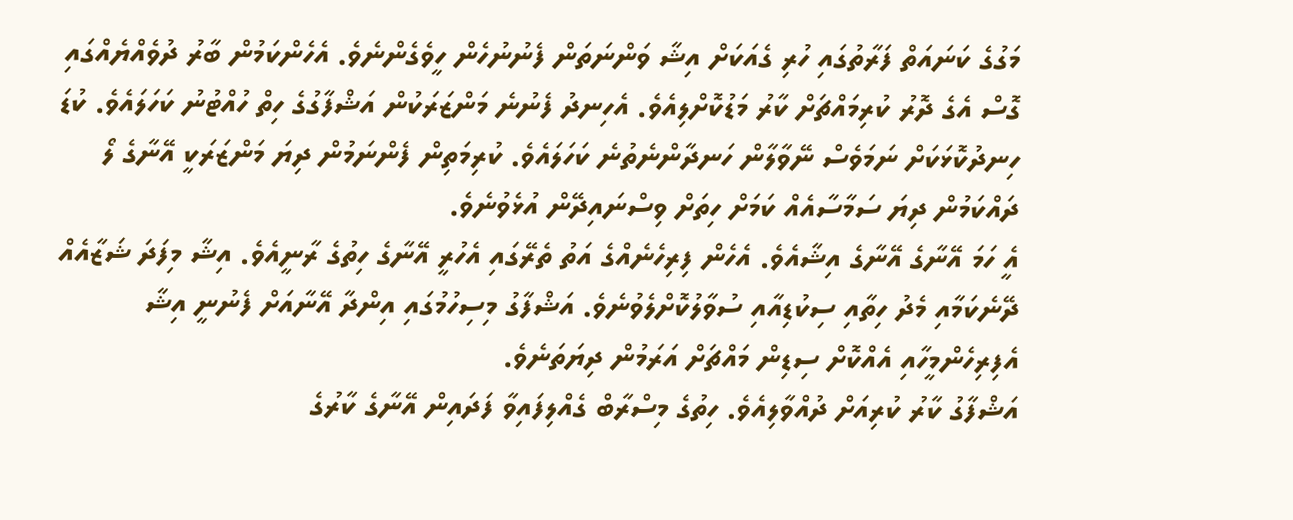މަގުގެ ކަނައަތް ފަރާތުގައި ހުރި ގެއަކަށް އިޝާ ވަންނަތަން ފެނުނުހެން ހީވެގެންނެވެ. އެހެންކަމުން ބާރު ދުވެއްޔެއްގައި ގޮސް އެގެ ދޮރު ކުރިމައްޗަށް ކާރު މަޑުކޮށްލިއެވެ. އެހިނދު ފެނުނެ މަންޒަރަކުން އަޝްފާގުގެ ހިތް ހުއްޓުނު ކަހަލައެވެ. ކުޑަ ހިނދުކޮޅަކަށް ނަމަވެސް ނޭވާލާން ހަނދާންނެތުނެ ކަހަލައެވެ. ކުރިމަތިން ފެންނަމުން ދިޔަ މަންޒަރަކީ އޭނާގެ ލޯ ދައްކަމުން ދިޔަ ސަމާސާއެއް ކަމަށް ހިތަށް ވިސްނައިދޭން އުޅެވުނެވެ.
އެީ ހަމަ އޭނާގެ އޭނާގެ އިޝާއެވެ. އެހެން ފިރިހެނެއްގެ އަތު ތެރޭގައި އެހުރީ އޭނާގެ ހިތުގެ ރާނީއެވެ. އިޝާ މިފަދަ ޝަޒާއެއް ދޭނެކަމާއި މެދު ހިތާއި ސިކުޑިއާއި ސުވާލުކޮށްލެވުނެވެ. އަޝްފާގު މިސިހުމުގައި އިންދާ އޭނާއަށް ފެނުނީ އިޝާ އެފިރިހެންމީހާއި އެއްކޮށް ސިޑިން މައްޗަށް އަރަމުން ދިޔަތަނެވެ.
އަޝްފާގު ކާރު ކުރިއަށް ދުއްވާލިއެވެ. ހިތުގެ މިސްރާބް ގެއްލިފައިވާ ފަދައިން އޭނާގެ ކާރުގެ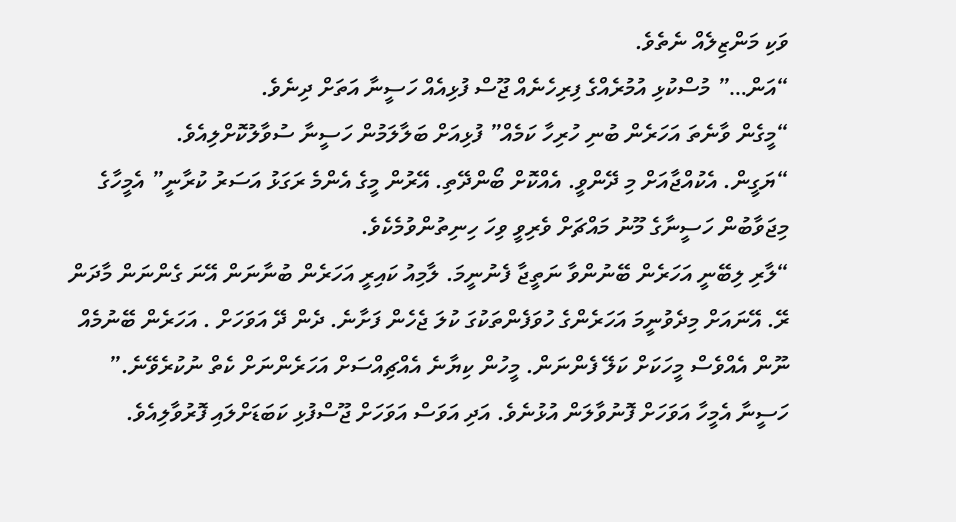ވަކި މަންޒިލެއް ނެތެވެ.
“އަން…” މުސްކުޅި އުމުރެއްގެ ފިރިހެނެއް ޖޫސް ފުޅިއެއް ހަސީނާ އަތަށް ދިނެވެ.
“މީގެން ވާނެތަ އަހަރެން ބުނި ހުރިހާ ކަމެއް” ފުޅިއަށް ބަލާލަމުން ހަސީނާ ސުވާލުކޮށްލިއެވެ.
“ޔަގީން. އެކުއްޖާއަށް މި ދޭންވީ. އެއްކޮށް ބޯންދޭތި. އޭރުން މީގެ އެންމެ ރަގަޅު އަސަރު ކުރާނީ” އެމީހާގެ މިޖަވާބުން ހަސީނާގެ މޫނު މައްޗަށް ވެރިވީ ވިހަ ހިނިތުންވުމެކެވެ.
“ލާރި ލިބޭނީ އަހަރެން ބޭނުންވާ ނަތީޖާ ފެނުނީމަ. ލާމިއު ކައިރީ އަހަރެން ބުނާނަން އޭނަ ގެންނަން މާދަން ރޭ. އޭނައަށް މިދެވުނީމަ އަހަރެންގެ ހުވަފެންތަކުގަ ކުލަ ޖެހެން ފަށާނެ. ދެން ދޭ އަވަހަށް . އަހަރެން ބޭނުމެއް ނޫން އެއްވެސް މީހަކަށް ކަލޭ ފެންނަން. މީހުން ކިޔާނެ އެއްޗިއްސަށް އަހަރެންނަށް ކެތް ނުކުރެވޭނެ.” ހަސީނާ އެމީހާ އަވަހަށް ފޮނުވާލަން އުޅުނެވެ. އަދި އަވަސް އަވަހަށް ޖޫސްފުޅި ކަބަޑަށްލައި ފޮރުވާލިއެވެ.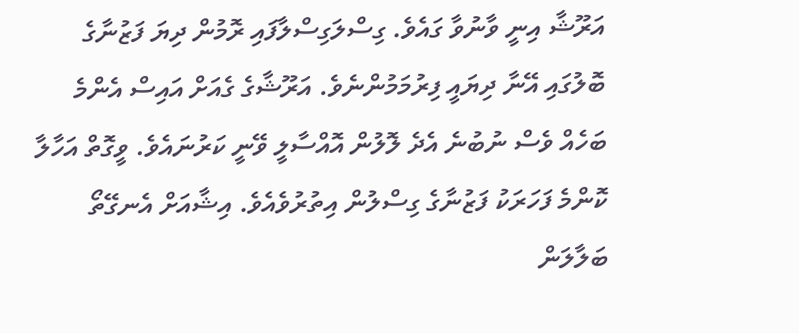އަރޫޝާ އިނީ ވާނުވާ ގައެވެ. ގިސްލަގިސްލާފައި ރޮމުން ދިޔަ ފަޒުނާގެ ބޮލުގައި އޭނާ ދިޔައީ ފިރުމަމުންނެވެ. އަރޫޝާގެ ގެއަށް އައިސް އެންމެ ބަހެއް ވެސް ނުބުނެ އެދެ ލޮލުން އޮއްސާލީ ވޭނީ ކަރުނައެވެ. ވީގޮތް އަހާލާ ކޮންމެ ފަހަރަކު ފަޒުނާގެ ގިސްލުން އިތުރުވެއެވެ. އިޝާއަށް އެނގޭތޯ ބަލާލަން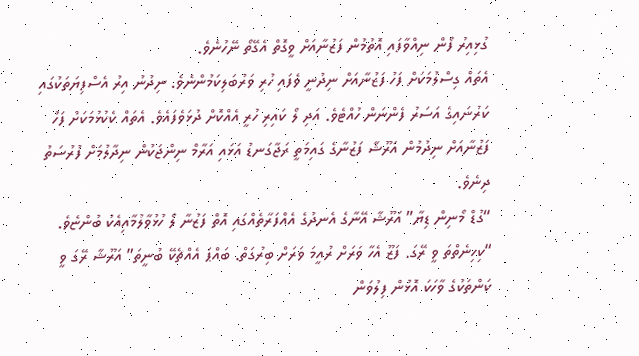ގުޅިއިރު ފޯން ނިއްވާފައި އޮތުމުން ފަޒުނާއަށް ވީގޮތް އެގޭތޯ ނޭހުނެވެ.
އެތައް ގިސްލުމަކަށް ފަހު ފަޒުނާއަށް ނިދުނީ ވެފައި ހުރި ވަރުބަލިކަމުންނެވެ. ނިދުނު އިރު އެސްފިޔަތަކުގައި ކަރުނައިގެ އަސަރު ފެންނަން ހުއްޓެވެ. އަދި ލޯ ކައިރި ހުރީ އެއްކޮށް ދުޅަވެފައެވެ. އެތައް ކެކުޅުމަކަށް ފަހު ފަޒުނާއަށް ނިދުމުން އަރޫޝާ ފަޒުނާގެ ގައިމަތީ ރަޖާގަނޑު އަޅައި އަރާމް ނިންޖަކުން ނިދާލުމަށް ފުރުސަތު ދިނެވެ.
“ގުޑް މޯނިން ޑިޔާ” އަރޫޝާ އޭނާގެ އެނދުގެ އެއްފަރާތެއްގައި އޮތް ފަޒުނާ ލޯ ހުޅުވާލުމާއިއެކު ބުންޏެވެ.
“ކިހިނެތްތަ ވީ ރޭގަ. ފަޒޫ އެހާ ވަރަށް ރުއީމަ ވަރަށް ބިރުގަތް. ބައްޕަ އެއްޗެކޭ ބުނީތަ” އަރޫޝާ ރޭގަ ވީ ކަންތަކުގެ ވާހަކަ އޮޅުން ފިލުވަން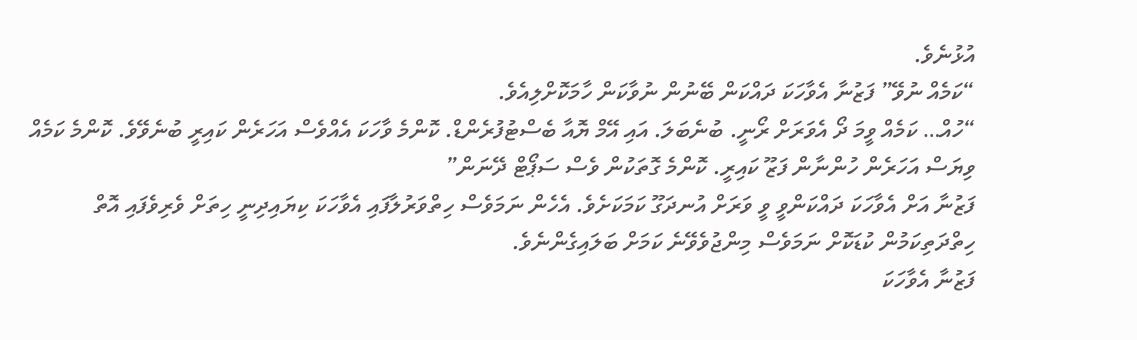އުޅުނެވެ.
“ކަމެއް ނުވޭ” ފަޒުނާ އެވާހަކަ ދައްކަން ބޭނުން ނުވާކަން ހާމަކޮށްލިއެވެ.
“ހުއް… ކަމެއް ވީމަ ދޯ އެވަރަށް ރޯނީ. ބުނެބަލަ. އައި އޭމް ޔޮއާ ބެސްޓުފުރެންޑް. ކޮންމެ ވާހަކަ އެއްވެސް އަހަރެން ކައިރީ ބުނެވޭވެ. ކޮންމެ ކަމެއް ވިޔަސް އަހަރެން ހުންނާން ފަޒޫ ކައިރީ. ކޮންމެ ގޮތަކުން ވެސް ސަޕޯޓް ދޭނަން”
ފަޒުނާ އަށް އެވާހަކަ ދައްކަންވީ ވީ ވަރަށް އުނދަގޫ ކަމަކަށެވެ. އެހެން ނަމަވެސް ހިތްވަރުލާފައި އެވާހަކަ ކިޔައިދިނީ ހިތަށް ވެރިވެފައި އޮތް ހިތްދަތިކަމުން ކުޑަކޮށް ނަމަވެސް މިންޖުވެވޭނެ ކަމަށް ބަލައިގެންނެވެ.
ފަޒުނާ އެވާހަކަ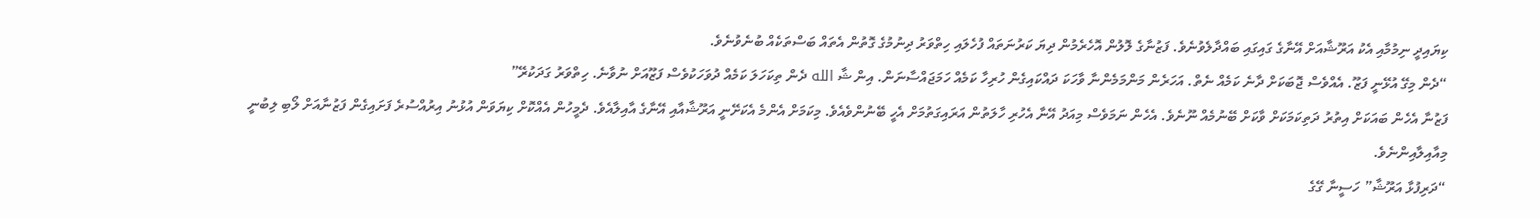ކިޔައިދީ ނިމުމާއި އެކު އަރޫޝާއަށް އޭނާގެ ގައިގައި ބައްދާލެވުނެވެ. ފަޒުނާގެ ލޮލުން އޮހެރެމުން ދިޔަ ކަރުނަތައް ފުހެލައި ހިތްވަރު ދިނުމުގެ ގޮތުން އެތައް ބަސްތަކެއް ބުނެވުނެވެ.
“ދެން މިގޭ އުޅޭނީ ފަޒޫ. އެއްވެސް ޖޮބަކަށް ދާނެ ކަމެއް ނެތް. އަހަރެން މަންމަމެންނާ ވާހަކަ ދައްކައިގެން ހުރިހާ ކަމެއް ހަމަޖައްސާނަން. އިން ޝާ الله ދެން ތިކަހަލަ ކަމެއް ދުވަހަކުވެސް ފަޒޫއަށް ނުވާނެ. ހިތްވަރު ގަދަކުރޭ”
ފަޒުނާ އެހެން ބައަކަށް އިތުރު ދަތިކަމަކަށް ވާކަށް ބޭނުމެއް ނޫނެވެ. އެހެން ނަމަވެސް މިއަދު އޭނާ އެހުރި ހާލަތުން އަރައިގަތުމަށް އެހީ ބޭނުންވެއެވެ. މިކަމަށް އެންމެ އެކަށޭނީ އަރޫޝާއާއި އޭނާގެ އާއިލާއެވެ. ދެމީހުން އެއްކޮށް ކިޔަވަން އުޅުނު އިރުއްސުރެ ފަށައިގެން ފަޒުނާއަށް ލޯބި ލިބުނީ މިއާއިލާއިންނެވެ.
“ދަރިފުޅާ އަރޫޝާ” ހަސީނާ ގޭގެ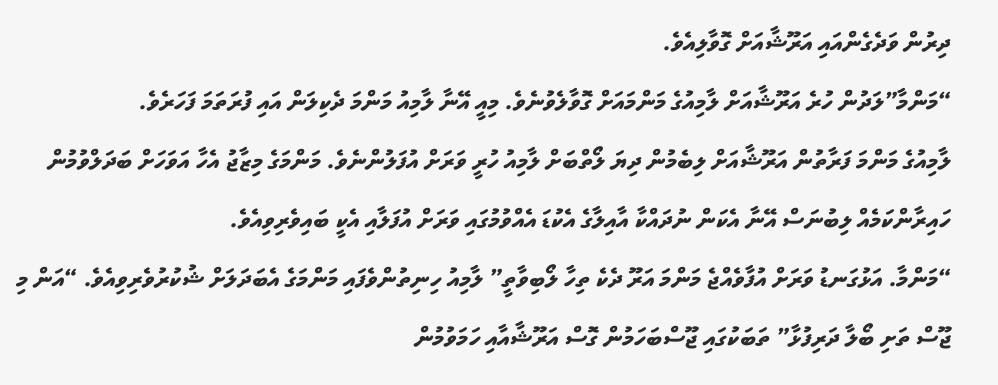ދިރުން ވަދެގެންއައި އަރޫޝާއަށް ގޮވާލިއެވެ.
“މަންމާ”ލަދުން ހުރެ އަރޫޝާއަށް ލާމިއުގެ މަންމައަށް ގޮވާލެވުނެވެ. މިއީ އޭނާ ލާމިއު މަންމަ ދެކިލަން އައި ފުރަތަމަ ފަހަރެވެ.
ލާމިއުގެ މަންމަ ފަރާތުން އަރޫޝާއަށް ލިބެމުން ދިޔަ ލޯތްބަށް ލާމިއު ހުރީ ވަރަށް އުފަލުންނެވެ. މަންމަގެ މިޒާޖު އެހާ އަވަހަށް ބަދަލްވުމުން ހައިރާންކަމެއް ލިބުނަސް އޭނާ އެކަން ނުދައްކާ އާއިލާގެ އެކުޑަ އެއްވުމުގައި ވަރަށް އުފަލާއި އެކީ ބައިވެރިވިއެވެ.
“މަންމާ. އަޅުގަނޑު ވަރަށް އުފާވެއްޖެ މަންމަ އަރޫ ދެކެ ތިހާ ލޯބިވާތީ” ލާމިއު ހިނިތުންވެފައި މަންމަގެ އެބަދަލަށް ޝުކުރުވެރިވިއެވެ. “އަން މި ޖޫސް ތަށި ބޯލާ ދަރިފުޅާ” ތަބަކުގައި ޖޫސްބަހަމުން ގޮސް އަރޫޝާއާއި ހަމަވުމުން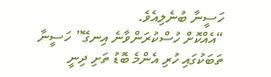ހަސީނާ ބުނެލިއެވެ.
“އެއްކޮށް ހުސްކުރަންވާނެ އިނގޭ” ހަސީނާ ތަބަކުގައި ހުރި އެންމެ ބޮޑު ތަށި ދިނީ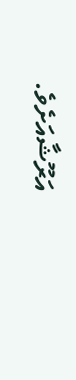އަރޫޝާއަށެވެ.